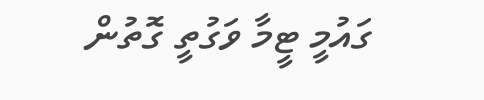ގައުމީ ޓީމާ ވަގުތީ ގޮތުން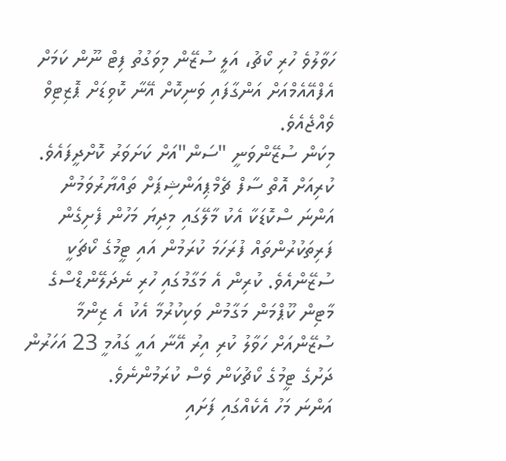ހަވާލުވެ ހުރި ކޯޗު، އަލީ ސުޒޭން މިވަގުތު ފިޓް ނޫން ކަމަށް އެފްއޭއެމްއަށް އަންގާފައި ވަނިކޮށް އޭނާ ކޮވިޑަށް ޕޮޒިޓިވް ވެއްޖެއެވެ.
މިކަން ސުޒޭންވަނީ "ސަން"އަށް ކަށަވަރު ކޮށްދީފައެވެ.
ކުރިއަށް އޮތް ސާފް ޗެމްޕިއަންޝިޕަށް ތައްޔާރުވަމުން އަންނަ ސްކޮޑަކާ އެކު މާލޭގައި މިދިޔަ މަހުން ފެށިގެން ފަރިތަކުރުންތައް ފުރަހަމަ ކުރަމުން އައި ޓީމުގެ ކޯޗަކީ ސުޒޭންއެވެ. ކުރިން އެ މަގާމުގައި ހުރި ނެދަލޭންޑްސްގެ މާޓިން ކޫޕްމަން މަގާމުން ވަކިކުރުމާ އެކު އެ ޒިންމާ ސުޒޭންއަށް ހަވާލު ކުރި އިރު އޭނާ އައީ ގައުމީ 23 އަހަރުން ދަށުގެ ޓީމުގެ ކޯޗުކަން ވެސް ކުރަމުންނެވެ.
އަންނަ މަހު އެކެއްގައި ފަށައި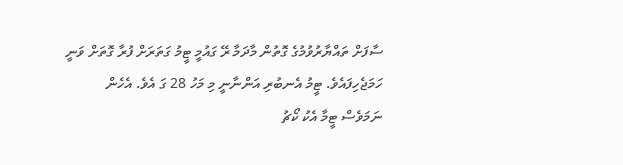ސާފަށް ތައްޔާރުވުމުގެ ގޮތުން މާދަމާ ރޭ ގައުމީ ޓީމު ގަތަރަށް ފުރާ ގޮތަށް ވަނީ ހަމަޖެހިފައެވެ. ޓީމު އެނބުރި އަންނާނީ މި މަހު 28 ގަ އެވެ. އެހެން ނަމަވެސް ޓީމާ އެކު ކޯޗު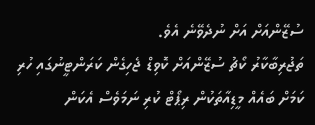ސުޒޭންއަށް އަށް ނުދެވޭނެ އެވެ.
ތަޖުރިބާކާރު ކޯޗު ސުޒޭންއަށް ކޮވިޑް ޖެހިގެން ކަރަންޓީނުގައި ހުރި ކަމަށް ބައެއް މީޑިއާތަކުން ރިޕޯޓް ކުރި ނަމަވެސް އެކަން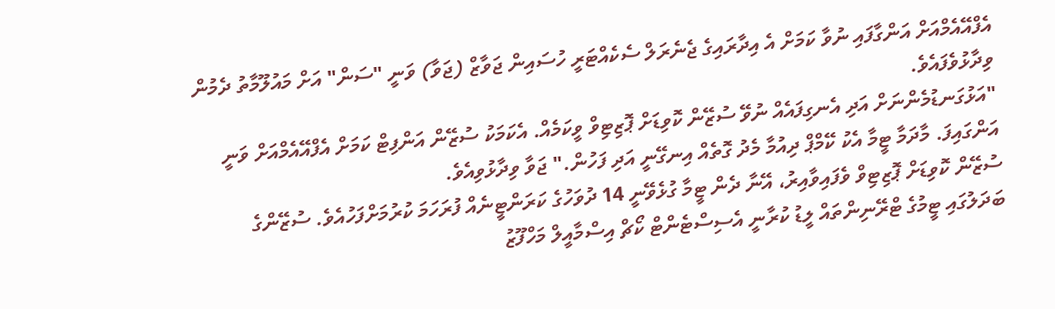އެފްއޭއެމްއަށް އަންގާފައި ނުވާ ކަމަށް އެ އިދާރައިގެ ޖެނެރަލް ސެކެއްޓަރީ ހުސައިން ޖަވާޒް (ޖަވާ) ވަނީ "ސަން" އަށް މައުލޫމާތު ދެމުން ވިދާޅުވެފައެވެ.
"އަޅުގަނޑުމެންނަށް އަދި އެނގިފައެއް ނުވޭ ސުޒޭން ކޮވިޑަށް ޕޮޒިޓިވް ވީކަމެއް. އެކަމަކު ސުޒޭން އަންފިޓް ކަމަށް އެފްއޭއެމްއަށް ވަނީ އަންގައިފަ. މާދަމާ ޓީމާ އެކު ކޭމްޕް ދިއުމާ މެދު ގޮތެއް އިނގޭނީ އަދި ފަހުން." ޖަވާ ވިދާޅުވިއެވެ.
ސުޒޭން ކޮވިޑަށް ޕޮޒިޓިވް ވެފައިވާއިރު، އޭނާ ދެން ޓީމާ ގުޅެވޭނީ 14 ދުވަހުގެ ކަރަންޓީނެއް ފުރަހަމަ ކުރުމަށްފަހުއެވެ. ސުޒޭންގެ ބަދަލުގައި ޓީމުގެ ޓްރޭނިންތައް ލީޑު ކުރާނީ އެސިސްޓެންޓް ކޯޗް އިސްމާއީލް މަހްފޫޒު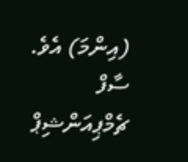(އިންމަ) އެވެ.
ސާފް ޗެމްޕިއަންޝިޕް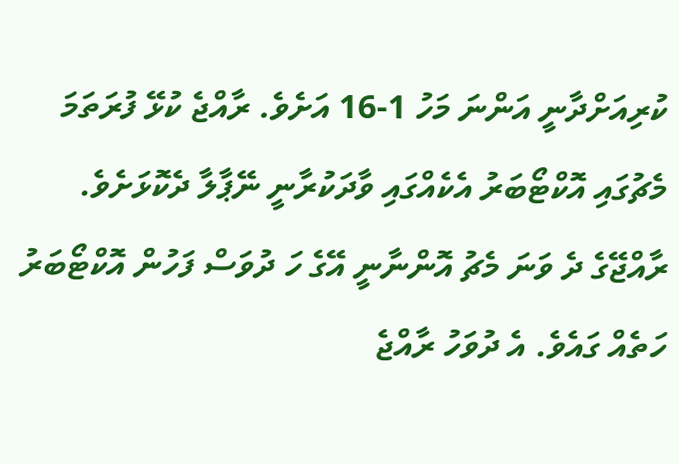ކުރިއަށްދާނީ އަންނަ މަހު 1-16 އަށެވެ. ރާއްޖެ ކުޅޭ ފުރަތަމަ މެޗުގައި އޮކްޓޯބަރު އެކެއްގައި ވާދަކުރާނީ ނޭޕާލާ ދެކޮޅަށެވެ. ރާއްޖޭގެ ދެ ވަނަ މެޗު އޮންނާނީ އޭގެ ހަ ދުވަސް ފަހުން އޮކްޓޯބަރު ހަތެއް ގައެވެ. އެ ދުވަހު ރާއްޖެ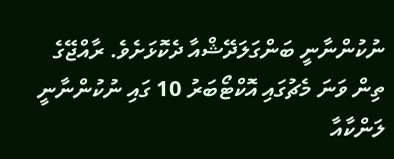ނުކުންނާނީ ބަންގަލަދޭޝްއާ ދެކޮޅަށެވެ. ރާއްޖޭގެ ތިން ވަނަ މެޗުގައި އޮކްޓޯބަރު 10 ގައި ނުކުންނާނީ ލަންކާއާ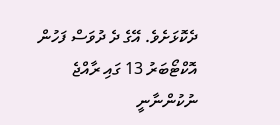ދެކޮޅަށެވެ. އޭގެ ދެ ދުވަސް ފަހުން އޮކްޓޯބަރު 13 ގައި ރާއްޖެ ނުކުންނާނީ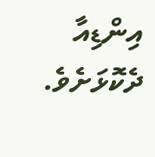އިންޑިއާ ދެކޮޅަށެވެ.